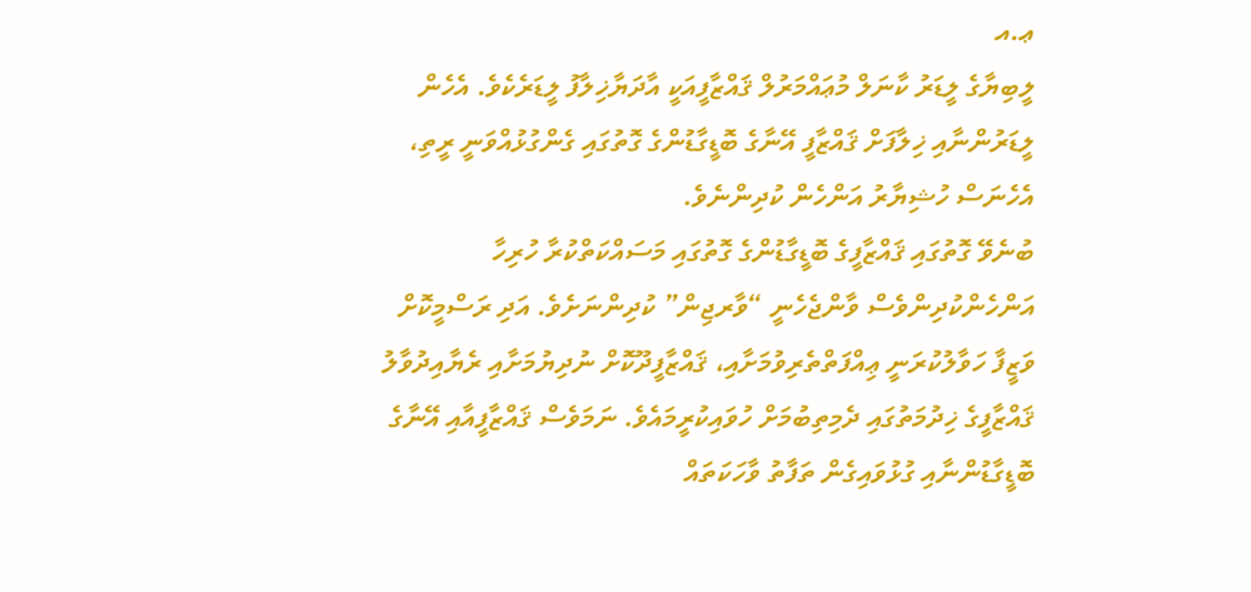ޢ.އ
ލީބިޔާގެ ލީޑަރު ކާނަލް މުޢައްމަރުލް ޤައްޒާފީއަކީ އާދަޔާޚިލާފު ލީޑަރެކެވެ. އެހެން ލީޑަރުންނާއި ޚިލާފަށް ޤައްޒާފީ އޭނާގެ ބޮޑީގާޑުންގެ ގޮތުގައި ގެންގުޅުއްވަނީ ރީތި، އެހެނަސް ހުޝިޔާރު އަންހެން ކުދިންނެވެ.
ބުނެވޭ ގޮތުގައި ޤައްޒާފީގެ ބޮޑީގާޑުންގެ ގޮތުގައި މަސައްކަތްކުރާ ހުރިހާ އަންހެންކުދިންވެސް ވާންޖެހެނީ “ވާރޖިން” ކުދިންނަށެވެ. އަދި ރަސްމީކޮށް ވަޒީފާ ހަވާލުކުރަނީ ޢިއްފަތްތެރިވުމަށާއި، ޤައްޒާފީދޫކޮށް ނުދިޔުމަށާއި ރެޔާއިދުވާލު ޤައްޒާފީގެ ޚިދުމަތުގައި ދެމިތިބުމަށް ހުވައިކުރީމައެވެ. ނަމަވެސް ޤައްޒާފީއާއި އޭނާގެ ބޮޑީގާޑުންނާއި ގުޅުވައިގެން ތަފާތު ވާހަކަތައް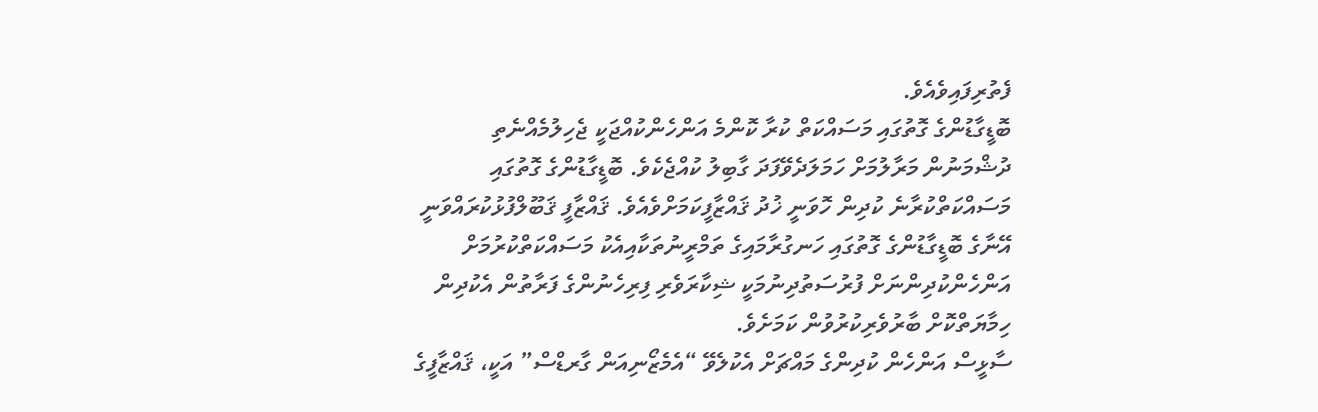ފެތުރިފައިވެއެވެ.
ބޮޑީގާޑުންގެ ގޮތުގައި މަސައްކަތް ކުރާ ކޮންމެ އަންހެންކުއްޖަކީ ޖެހިލުމެއްނެތި ދުޝްމަނުން މަރާލުމަށް ހަމަލަދެވޭފަދަ ގާބިލު ކުއްޖެކެވެ. ބޮޑީގާޑުންގެ ގޮތުގައި މަސައްކަތްކުރާނެ ކުދިން ހޮވަނީ ޚުދު ޤައްޒާފީކަމަށްވެއެވެ. ޤައްޒާފީ ޤަބޫލްފުޅުކުރައްވަނީ އޭނާގެ ބޮޑީގާޑުންގެ ގޮތުގައި ހަނގުރާމައިގެ ތަމްރީނުތަކާއިއެކު މަސައްކަތްކުރުމަށް އަންހެންކުދިންނަށް ފުރުސަތުދިނުމަކީ ޝިކާރަވެރި ފިރިހެނުންގެ ފަރާތުން އެކުދިން ހިމާޔަތްކޮށް ބާރުވެރިކުރުވުން ކަމަށެވެ.
ސާޅީސް އަންހެން ކުދިންގެ މައްޗަށް އެކުލެވޭ “އެމެޒޯނިއަން ގާރޑްސް” އަކީ، ޤައްޒާފީގެ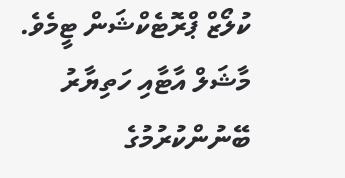ކުލޯޒް ޕްރޮޓެކްޝަން ޓީމެވެ. މާޝަލް އާޓާއި ހަތިޔާރު ބޭނުންކުރުމުގެ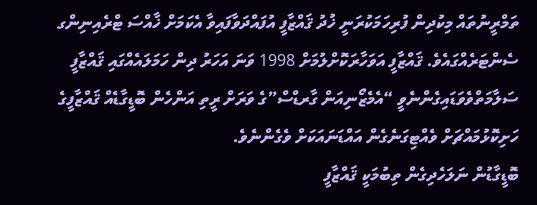ތަމްރީނުތައް މިކުދިން ފުރިހަމަކުރަނީ ޚުދު ޤައްޒާފީ އުފައްދަވާފައިވާ އެކަމަށް ޚާއްސަ ޓްރެއިނިންގ ސެންޓަރެއްގައެވެ. ޤައްޒާފީ އަވަހާރަކޮށްލުމަށް 1998 ވަނަ އަހަރު ދިން ހަމަލައެއްގައި ޤައްޒާފީ ސަލާމަތްވެވަޑައިގެންނެވީ “އެމެޒޯނިއަން ގާރޑްސް”ގެ ވަރަށް ރީތި އަންހެން ބޮޑީގާޑެއް ޤައްޒާފީގެ ހަށިކޮޅުމައްޗަށް ވެއްޓިގަނެގެން އައްޑަނައަކަށް ވެގެންނެވެ.
ބޮޑީގާޑުން ނަލަހެދިގެން ތިބުމަކީ ޤައްޒާފީ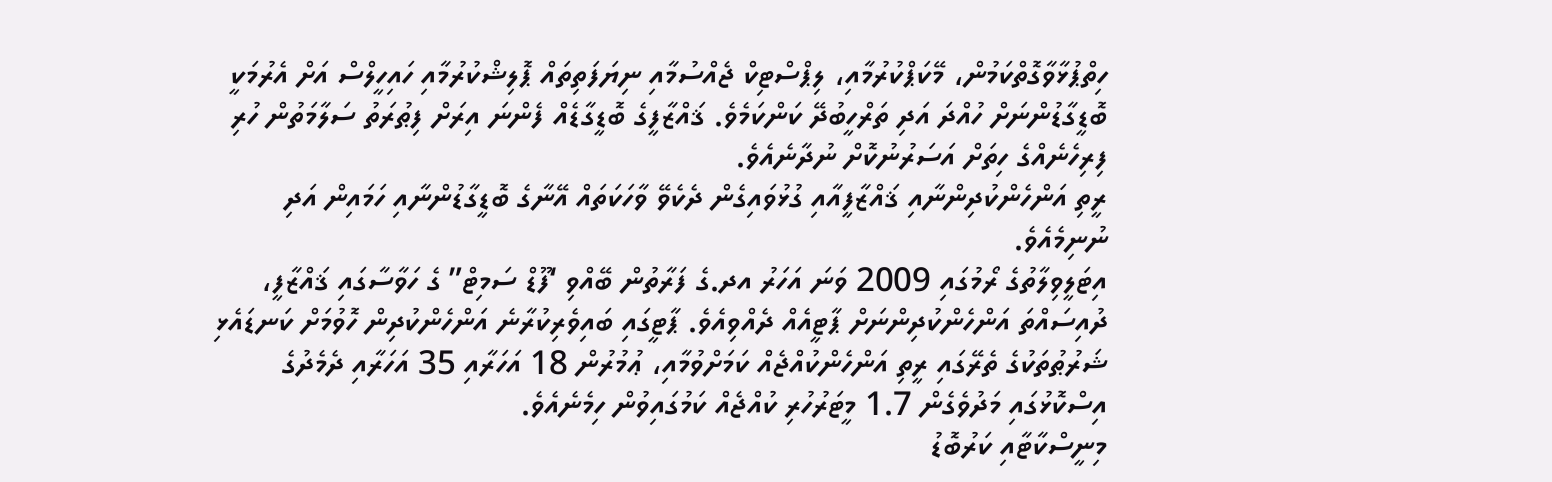ހިތްޕުޅާވާގޮތްކަމުން، މޭކަޕްކުރުމާއި، ލިޕްސްޓިކް ޖެއްސުމާއި ނިޔަފަތިތައް ޕޮލިޝްކުރުމާއި ހައިހީލްސް އަށް އެރުމަކީ ބޮޑީގާޑުންނަށް ހުއްދަ އަދި ތަރްހީބުދޭ ކަންކަމެވެ. ޤައްޒާފީގެ ބޮޑީގާޑެއް ފެންނަ އިރަށް ފިޠުރަތު ސަލާމަތުން ހުރި ފިރިހެނެއްގެ ހިތަށް އަސަރުނުކޮށް ނުދާނެއެވެ.
ރީތި އަންހެންކުދިންނާއި ޤައްޒާފީއާއި ގުޅުވައިގެން ދެކެވޭ ވާހަކަތައް އޭނާގެ ބޮޑީގާޑުންނާއި ހަމައިން އަދި ނުނިމެއެވެ.
އިޓަލީވިލާތުގެ ރޯމުގައި 2009 ވަނަ އަހަރު އދ.ގެ ފަރާތުން ބޭއްވި ‘ފޫޑް ސަމިޓް” ގެ ހަވާސާގައި ޤައްޒާފީ، ދުއިސައްތަ އަންހެންކުދިންނަށް ޕާޓީއެއް ދެއްވިއެވެ. ޕާޓީގައި ބައިވެރިކުރާނެ އަންހެންކުދިން ހޮވުމަށް ކަނޑައެޅި ޝަރުޠުތަކުގެ ތެރޭގައި ރީތި އަންހެންކުއްޖެއް ކަމަށްވުމާއި، ޢުމުރުން 18 އަހަރާއި 35 އަހަރާއި ދެމެދުގެ އިސްކޮޅުގައި މަދުވެގެން 1.7 މީޓަރުހުރި ކުއްޖެއް ކަމުގައިވުން ހިމެނެއެވެ.
މިނީސްކާޓާއި ކަރުބޮޑު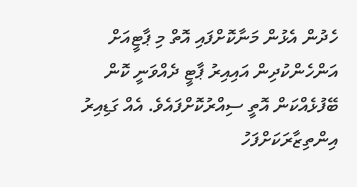ހެދުން އެޅުން މަނާކޮށްފައި އޮތް މި ޕާޓީއަށް އަންހެންކުދިން އައިއިރު ޕާޓީ ދެއްވަނީ ކޮން ބޭފުޅެއްކަން އޮތީ ސިއްރުކޮށްފައެވެ. އެއް ގަޑިއިރު އިންތިޒާރަކަށްފަހު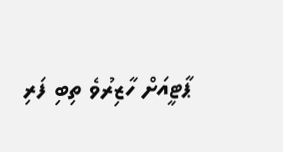ޕާޓީއަށް ހާޒިރުވެ ތިބި ފަރި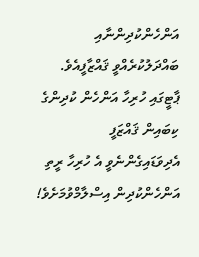އަންހެންކުދިންނާއި ބައްދަލުކުރެއްވީ ޤައްޒާފީއެވެ. ޕާޓީގައި ހުރިހާ އަންހެން ކުދިންގެ ކިބައިން ޤައްޒަފީ އެދިވަޑައިގެންނެވީ އެ ހުރިހާ ރީތި އަންހެންކުދިން އިސްލާމްވުމަށެވެ!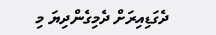ދެގަޑިއިރަށް ދެމިގެންދިޔަ މި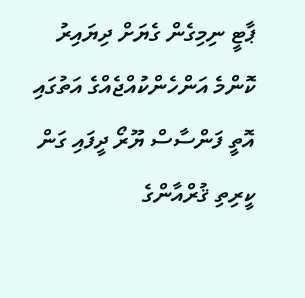ޕާޓީ ނިމިގެން ގެޔަށް ދިޔައިރު ކޮންމެ އަންހެންކުއްޖެއްގެ އަތުގައި އޮތީ ފަންސާސް ޔޫރޯ ދީފައި ގަން ކީރިތި ޤުރްއާންގެ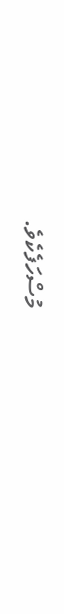މުސްހަފެކެވެ.